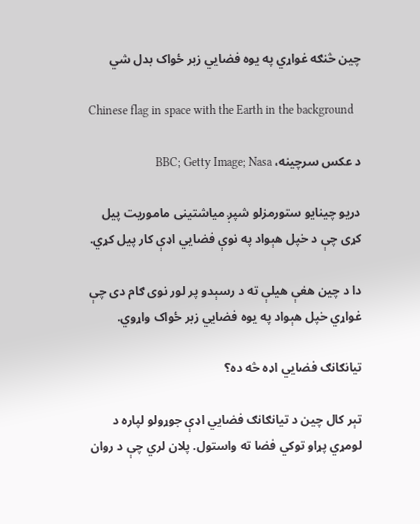چین څنګه غواړي په یوه فضايي زبر ځواک بدل شي

Chinese flag in space with the Earth in the background

د عکس سرچینه، BBC; Getty Image; Nasa

دریو چینایو ستورمزلو شپږ میاشتینی ماموریت پیل کړی چې د خپل هېواد په نوې فضايي اډې کار پیل کړي.

دا د چین هغې هیلې ته د رسېدو پر لور نوی ګام دی چې غواړي خپل هېواد په یوه فضايي زبر ځواک واړوي.

تیانګانګ فضايي اډه څه ده؟

تېر کال چین د تیانګانګ فضايي اډې جوړولو لپاره د لومړي پړاو توکي فضا ته واستول. پلان لري چې د روان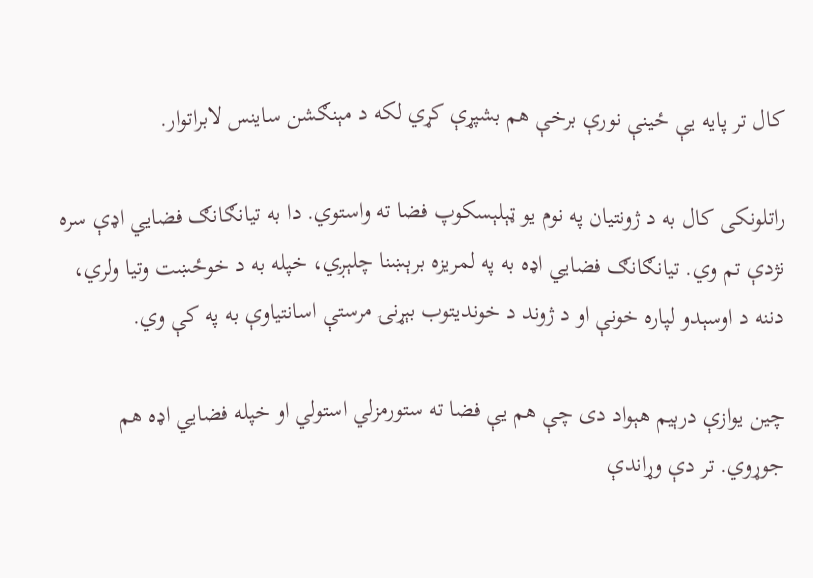کال تر پایه یې ځینې نورې برخې هم بشپړې کړي لکه د مېنګشن ساینس لابراتوار.

راتلونکی کال به د ژونتیان په نوم یو ټېلېسکوپ فضا ته واستوي. دا به تیانګانګ فضايي اډې سره نژدې تم وي. تیانګانګ فضايي اډه به په لمریزه برېښنا چلېږي، خپله به د خوځښت وتیا ولري، دننه د اوسېدو لپاره خونې او د ژوند د خوندیتوب بېړنۍ مرستې اسانتیاوې به په کې وي.

چین یوازې درېیم هېواد دی چې هم یې فضا ته ستورمزلي استولي او خپله فضايي اډه هم جوړوي. تر دې وړاندې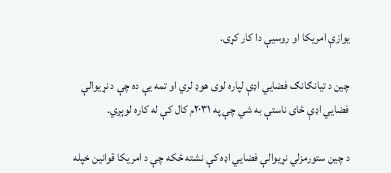یوازې امریکا او روسیې دا کار کړی.

چین د تیانګانګ فضایي اډې لپاره لوی هوډ لري او تمه یې ده چې د نړیوالې فضايي اډې ځای ناستې به شي چې په ۲۰۳۱م کال کې له کاره لوېږي.

د چین ستورمزلي نړیوالې فضايي اډه کې نشته ځکه چې د امریکا قوانین خپله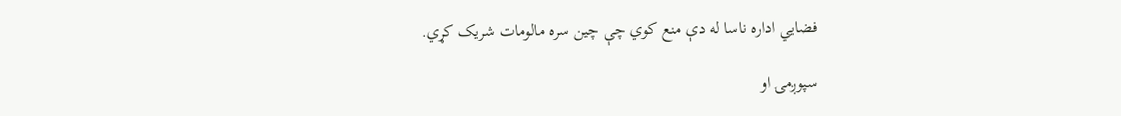فضايي اداره ناسا له دې منع کوي چې چین سره مالومات شریک کړي.

سپوږمۍ او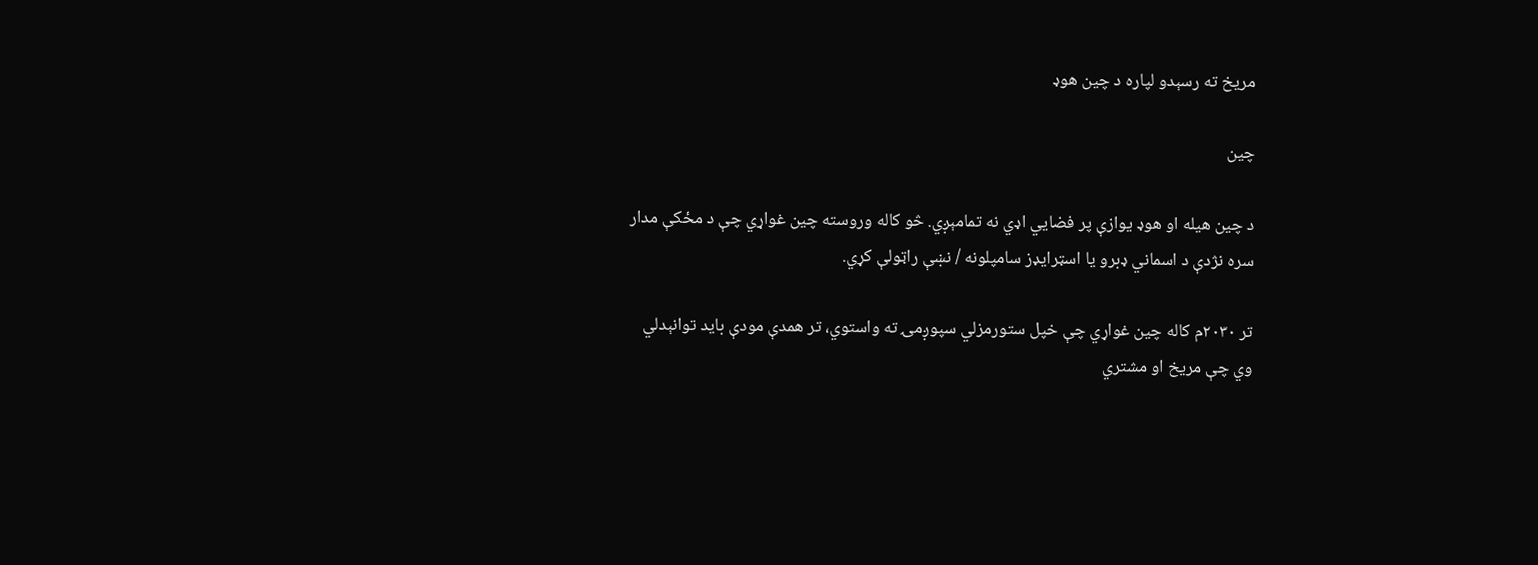مریخ ته رسېدو لپاره د چین هوډ

چین

د چین هیله او هوډ یوازې پر فضايي اډي نه تمامېږي. څو کاله وروسته چین غواړي چې د مځکې مدار سره نژدې د اسماني ډبرو یا اسټرایډز سامپلونه / نښې راټولې کړي.

تر ۲۰۳۰م کاله چین غواړي چې خپل ستورمزلي سپوږمۍ ته واستوي، تر همدې مودې باید توانېدلي وي چې مریخ او مشتري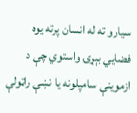سیارو ته له انسان پرته یوه فضايي بېړۍ واستوي چې د ازموینې سامپلونه یا نښې راټولې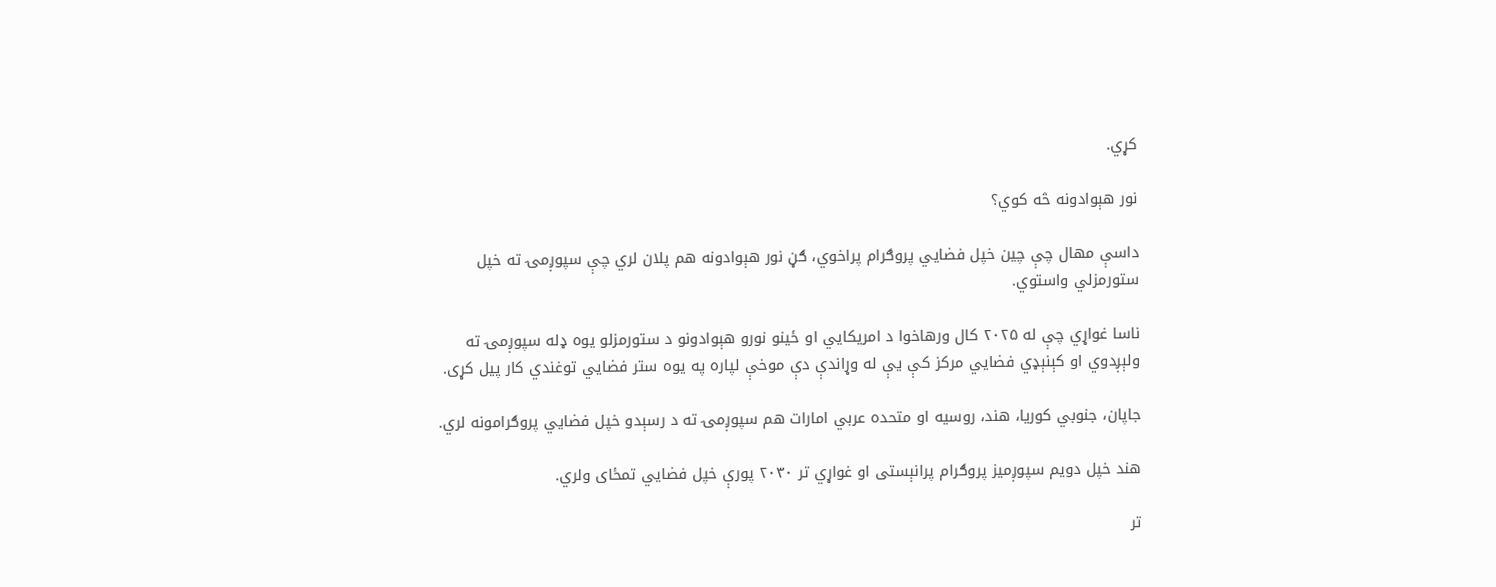کړي.

نور هېوادونه څه کوي؟

داسې مهال چې چین خپل فضايي پروګرام پراخوي، ګڼ نور هېوادونه هم پلان لري چې سپوږمۍ ته خپل ستورمزلي واستوي.

ناسا غواړي چې له ۲۰۲۵ کال ورهاخوا د امریکايي او ځینو نورو هېوادونو د ستورمزلو یوه ډله سپوږمۍ ته ولېږدوي او کېنېډي فضايي مرکز کې یې له وړاندې دې موخې لپاره په یوه ستر فضايي توغندي کار پیل کړی.

جاپان، جنوبي کوریا، هند، روسیه او متحده عربي امارات هم سپوږمۍ ته د رسېدو خپل فضايي پروګرامونه لري.

هند خپل دویم سپوږمیز پروګرام پرانېستی او غواړي تر ۲۰۳۰ پورې خپل فضايي تمځای ولري.

تر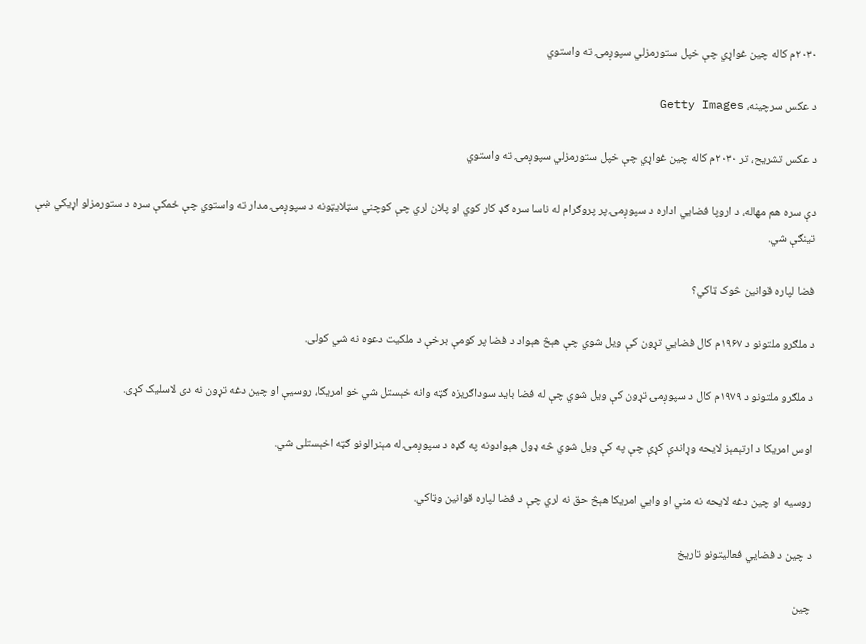۲۰۳۰م کاله چین غواړي چې خپل ستورمزلي سپوږمۍ ته واستوي

د عکس سرچینه، Getty Images

د عکس تشریح، تر ۲۰۳۰م کاله چین غواړي چې خپل ستورمزلي سپوږمۍ ته واستوي

دې سره هم مهاله، د اروپا فضايي اداره د سپوږمۍ پر پروګرام له ناسا سره ګډ کار کوي او پلان لري چې کوچني سټلایټونه د سپوږمۍ مدار ته واستوي چې ځمکې سره د ستورمزلو اړیکي ښې تینګې شي.

فضا لپاره قوانین څوک ټاکي؟

د ملګرو ملتونو د ۱۹۶۷م کال فضايي تړون کې ویل شوي چې هېڅ هېواد د فضا پر کومې برخې د ملکیت دعوه نه شي کولی.

د ملګرو ملتونو د ۱۹۷۹م کال د سپوږمۍ تړون کې ویل شوي چې له فضا باید سوداګریزه ګټه وانه خېستل شي خو امریکا، روسیې او چین دغه تړون نه دی لاسلیک کړی.

اوس امریکا د ارتېمېز لایحه وړاندې کړې چې په کې ویل شوي څه ډول هېوادونه په ګډه د سپوږمۍ له مېنرالونو ګټه اخېستلی شي.

روسیه او چین دغه لایحه نه مني او وايي امریکا هېڅ حق نه لري چې د فضا لپاره قوانین وټاکي.

د چین د فضايي فعالیتونو تاریخ

چين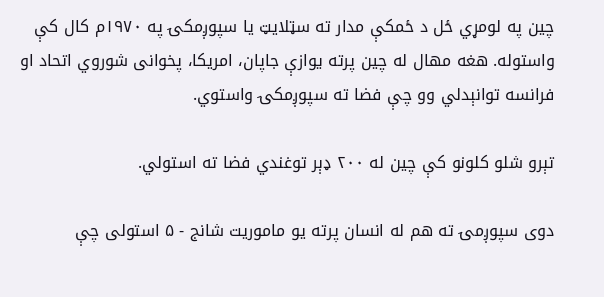چین په لومړي ځل د ځمکې مدار ته سټلایټ یا سپوږمکۍ په ۱۹۷۰م کال کې واستوله. هغه مهال له چین پرته یوازې جاپان، امریکا، پخوانی شوروي اتحاد او فرانسه توانېدلي وو چې فضا ته سپوږمکۍ واستوي.

تېرو شلو کلونو کې چین له ۲۰۰ ډېر توغندي فضا ته استولي.

دوی سپوږمۍ ته هم له انسان پرته یو ماموریت شانج - ۵ استولی چې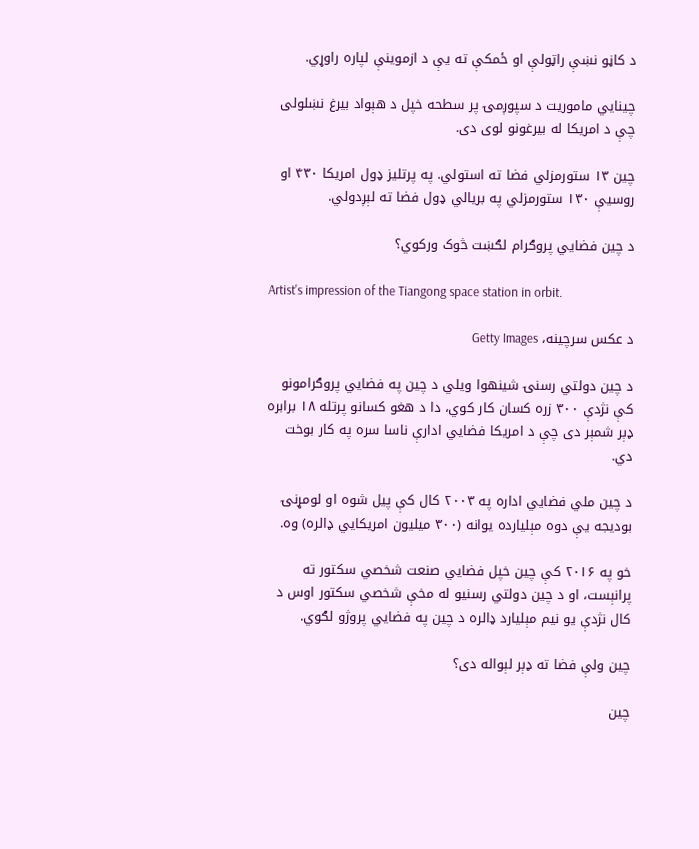د کاڼو نښې راټولې او ځمکې ته یې د ازموینې لپاره راوړي.

چینايي ماموریت د سپوږمۍ پر سطحه خپل د هېواد بیرغ نښلولی چې د امریکا له بیرغونو لوی دی.

چین ۱۳ ستورمزلي فضا ته استولي. په پرتلیز ډول امریکا ۴۳۰ او روسیې ۱۳۰ ستورمزلي په بریالي ډول فضا ته لېږدولي.

د چین فضايي پروګرام لګښت څوک ورکوي؟

Artist's impression of the Tiangong space station in orbit.

د عکس سرچینه، Getty Images

د چین دولتي رسنۍ شینهوا ویلي د چین په فضايي پروګرامونو کې نژدې ۳۰۰ زره کسان کار کوي، دا د هغو کسانو پرتله ۱۸ برابره ډېر شمېر دی چې د امریکا فضايي ادارې ناسا سره په کار بوخت دي.

د چین ملي فضايي اداره په ۲۰۰۳ کال کې پیل شوه او لومړنۍ بودیجه یې دوه مېلیارده یوانه (۳۰۰ میلیون امریکايي ډالره) وه.

خو په ۲۰۱۶ کې چین خپل فضايي صنعت شخصي سکتور ته پرانېست، او د چین دولتي رسنیو له مخې شخصي سکتور اوس د کال نژدې یو نیم مېلیارد ډالره د چین په فضايي پروژو لګوي.

چین ولې فضا ته ډېر لېواله دی؟

چين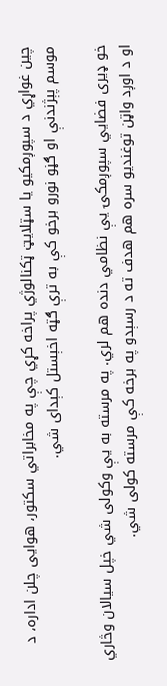چین غواړي د سپوږمکیو یا سټلایټ ټکنالوژي پراخه کړي چې په مخابراتي سکتور، هوايی چلن اداره، د موسم پېژندنې او ګڼو نورو برخو کې به ترې ګټه اخېستل کېدای شي.

خو ډیری فضايي سپوږمکۍ یې نظامي دنده هم لري. په مرسته به یې وکولی شي خپل سیالان وڅاري او د اوږد واټن توغندیو سره هم هدف ته د رسېدو په برخه کې مرسته کولی شي.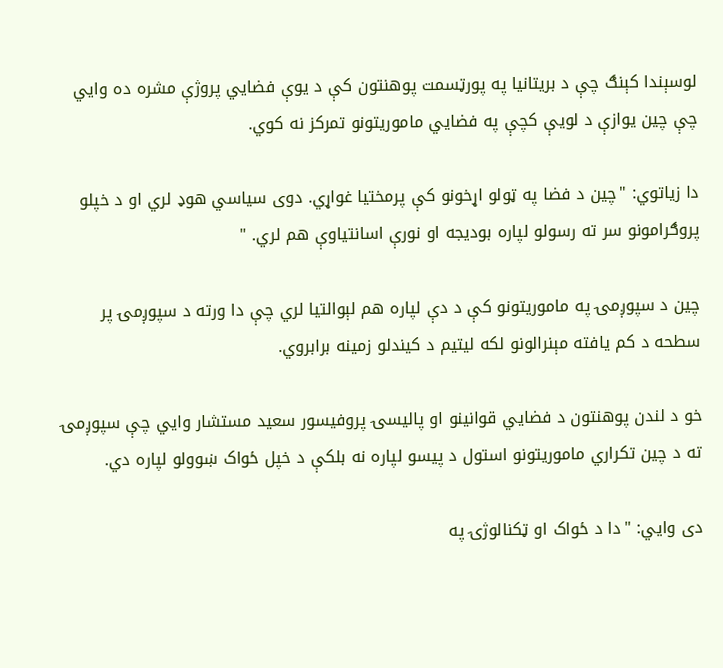لوسېندا کېنګ چې د بریتانیا په پورټسمت پوهنتون کې د یوې فضايي پروژې مشره ده وايي چې چین یوازې د لویې کچې په فضایي ماموریتونو تمرکز نه کوي.

دا زیاتوي: "چین د فضا په ټولو اړخونو کې پرمختیا غواړي. دوی سیاسي هوډ لري او د خپلو پروګرامونو سر ته رسولو لپاره بودیجه او نورې اسانتیاوې هم لري. "

چین د سپوږمۍ په ماموریتونو کې د دې لپاره هم لېوالتیا لري چې دا ورته د سپوږمۍ پر سطحه د کم یافته مېنرالونو لکه لیتیم د کیندلو زمینه برابروي.

خو د لندن پوهنتون د فضايي قوانینو او پالیسۍ پروفیسور سعید مستشار وايي چې سپوږمۍ ته د چین تکراري ماموریتونو استول د پیسو لپاره نه بلکې د خپل ځواک ښوولو لپاره دي.

دی وايي: "دا د ځواک او ټکنالوژۍ په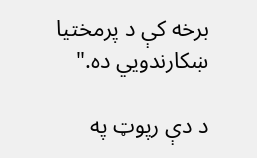برخه کې د پرمختیا ښکارندويي ده."

د دې رپوټ په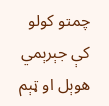چمتو کولو کې جېرېمي هوېل او ټېم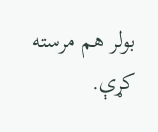بولر هم مرسته کړې.